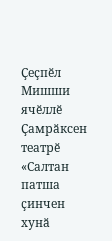Ҫеҫпӗл Мишши ячӗллӗ Ҫамрӑксен театрӗ «Салтан патша ҫинчен хунӑ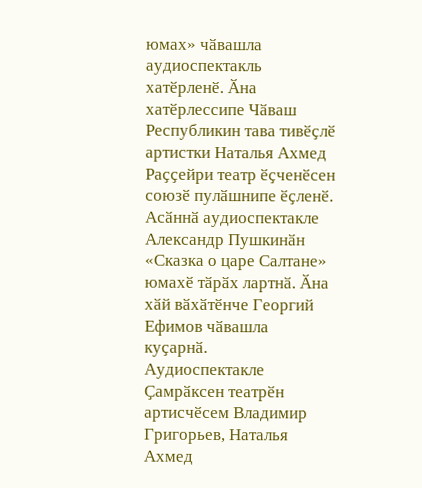юмах» чӑвашла аудиоспектакль хатӗрленӗ. Ӑна хатӗрлессипе Чӑваш Республикин тава тивӗҫлӗ артистки Наталья Ахмед Раҫҫейри театр ӗҫченӗсен союзӗ пулӑшнипе ӗҫленӗ.
Асӑннӑ аудиоспектакле Александр Пушкинӑн «Сказка о царе Салтане» юмахӗ тӑрӑх лартнӑ. Ӑна хӑй вӑхӑтӗнче Георгий Ефимов чӑвашла куҫарнӑ.
Аудиоспектакле Ҫамрӑксен театрӗн артисчӗсем Владимир Григорьев, Наталья Ахмед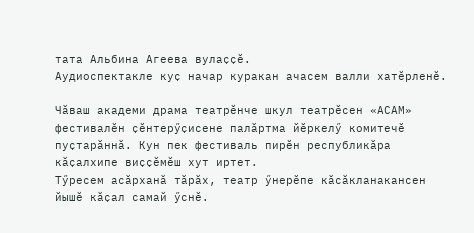тата Альбина Агеева вулаҫҫӗ.
Аудиоспектакле куҫ начар куракан ачасем валли хатӗрленӗ.

Чӑваш академи драма театрӗнче шкул театрӗсен «АСАМ» фестивалӗн ҫӗнтерӳҫисене палӑртма йӗркелӳ комитечӗ пуҫтарӑннӑ. Кун пек фестиваль пирӗн республикӑра кӑҫалхипе виҫҫӗмӗш хут иртет.
Тӳресем асӑрханӑ тӑрӑх, театр ӳнерӗпе кӑсӑкланакансен йышӗ кӑҫал самай ӳснӗ.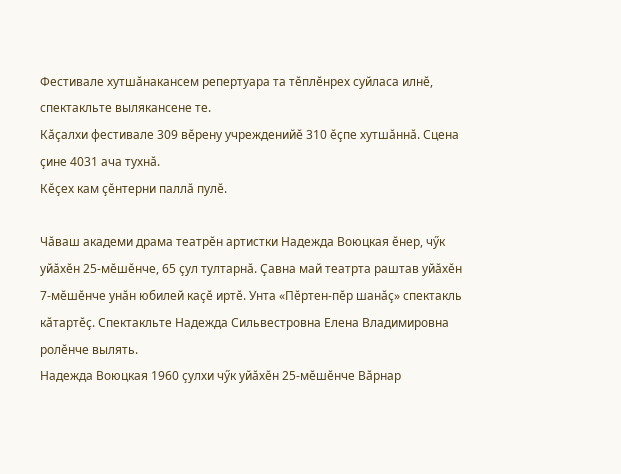Фестивале хутшӑнакансем репертуара та тӗплӗнрех суйласа илнӗ, спектакльте вылякансене те.
Кӑҫалхи фестивале 309 вӗрену учрежденийӗ 310 ӗҫпе хутшӑннӑ. Сцена ҫине 4031 ача тухнӑ.
Кӗҫех кам ҫӗнтерни паллӑ пулӗ.

Чӑваш академи драма театрӗн артистки Надежда Воюцкая ӗнер, чӳк уйӑхӗн 25-мӗшӗнче, 65 ҫул тултарнӑ. Ҫавна май театрта раштав уйӑхӗн 7-мӗшӗнче унӑн юбилей каҫӗ иртӗ. Унта «Пӗртен-пӗр шанӑҫ» спектакль кӑтартӗҫ. Спектакльте Надежда Сильвестровна Елена Владимировна ролӗнче вылять.
Надежда Воюцкая 1960 ҫулхи чӳк уйӑхӗн 25-мӗшӗнче Вӑрнар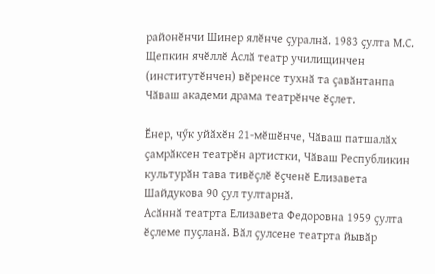районӗнчи Шинер ялӗнче ҫуралнӑ. 1983 ҫулта М.С. Щепкин ячӗллӗ Аслӑ театр училищинчен (институтӗнчен) вӗренсе тухнӑ та ҫавӑнтанпа Чӑваш академи драма театрӗнче ӗҫлет.

Ӗнер, чӳк уйӑхӗн 21-мӗшӗнче, Чӑваш патшалӑх ҫамрӑксен театрӗн артистки, Чӑваш Республикин культурӑн тава тивӗҫлӗ ӗҫченӗ Елизавета Шайдукова 90 ҫул тултарнӑ.
Асӑннӑ театрта Елизавета Федоровна 1959 ҫулта ӗҫлеме пуҫланӑ. Вӑл ҫулсене театрта йывӑр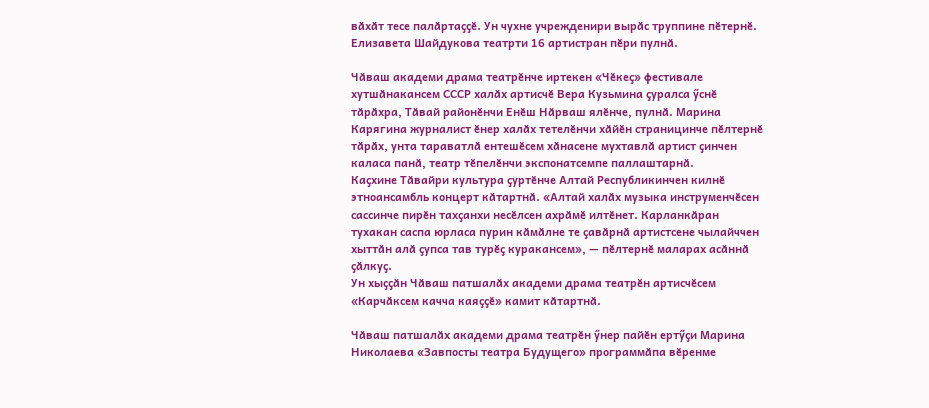вӑхӑт тесе палӑртаҫҫӗ. Ун чухне учрежденири вырӑс труппине пӗтернӗ. Елизавета Шайдукова театрти 16 артистран пӗри пулнӑ.

Чӑваш академи драма театрӗнче иртекен «Чӗкеҫ» фестивале хутшӑнакансем СССР халӑх артисчӗ Вера Кузьмина ҫуралса ӳснӗ тӑрӑхра, Тӑвай районӗнчи Енӗш Нӑрваш ялӗнче, пулнӑ. Марина Карягина журналист ӗнер халӑх тетелӗнчи хӑйӗн страницинче пӗлтернӗ тӑрӑх, унта тараватлӑ ентешӗсем хӑнасене мухтавлӑ артист ҫинчен каласа панӑ, театр тӗпелӗнчи экспонатсемпе паллаштарнӑ.
Каҫхине Тӑвайри культура ҫуртӗнче Алтай Республикинчен килнӗ этноансамбль концерт кӑтартнӑ. «Алтай халӑх музыка инструменчӗсен сассинче пирӗн тахҫанхи несӗлсен ахрӑмӗ илтӗнет. Карланкӑран тухакан саспа юрласа пурин кӑмӑлне те ҫавӑрнӑ артистсене чылайччен хыттӑн алӑ ҫупса тав турӗҫ куракансем», — пӗлтернӗ маларах асӑннӑ ҫӑлкуҫ.
Ун хыҫҫӑн Чӑваш патшалӑх академи драма театрӗн артисчӗсем «Карчӑксем качча каяҫҫӗ» камит кӑтартнӑ.

Чӑваш патшалӑх академи драма театрӗн ӳнер пайӗн ертӳҫи Марина Николаева «Завпосты театра Будущего» программӑпа вӗренме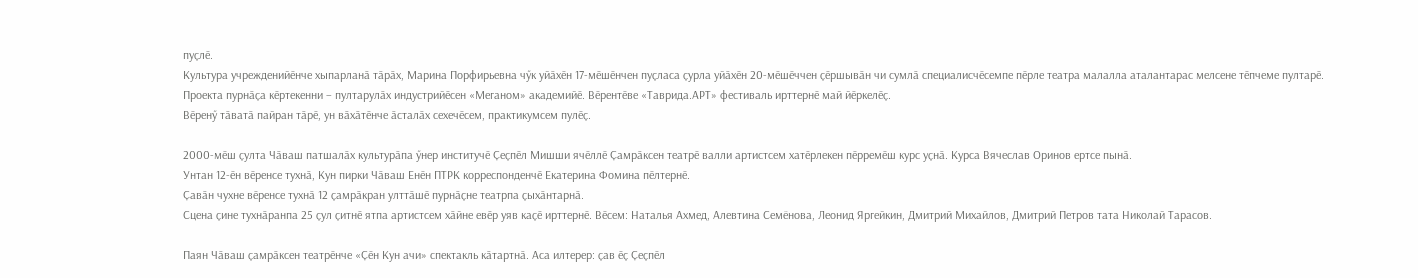пуҫлӗ.
Культура учрежденийӗнче хыпарланӑ тӑрӑх, Марина Порфирьевна чӳк уйӑхӗн 17-мӗшӗнчен пуҫласа ҫурла уйӑхӗн 20-мӗшӗччен ҫӗршывӑн чи сумлӑ специалисчӗсемпе пӗрле театра малалла аталантарас мелсене тӗпчеме пултарӗ.
Проекта пурнӑҫа кӗртекенни – пултарулӑх индустрийӗсен «Меганом» академийӗ. Вӗрентӗве «Таврида.АРТ» фестиваль ирттернӗ май йӗркелӗҫ.
Вӗренӳ тӑватӑ пайран тӑрӗ, ун вӑхӑтӗнче ӑсталӑх сехечӗсем, практикумсем пулӗҫ.

2000-мӗш ҫулта Чӑваш патшалӑх культурӑпа ӳнер институчӗ Ҫеҫпӗл Мишши ячӗллӗ Ҫамрӑксен театрӗ валли артистсем хатӗрлекен пӗрремӗш курс уҫнӑ. Курса Вячеслав Оринов ертсе пынӑ.
Унтан 12-ӗн вӗренсе тухнӑ, Кун пирки Чӑваш Енӗн ПТРК корреспонденчӗ Екатерина Фомина пӗлтернӗ.
Ҫавӑн чухне вӗренсе тухнӑ 12 ҫамрӑкран улттӑшӗ пурнӑҫне театрпа ҫыхӑнтарнӑ.
Сцена ҫине тухнӑранпа 25 ҫул ҫитнӗ ятпа артистсем хӑйне евӗр уяв каҫӗ ирттернӗ. Вӗсем: Наталья Ахмед, Алевтина Семёнова, Леонид Яргейкин, Дмитрий Михайлов, Дмитрий Петров тата Николай Тарасов.

Паян Чӑваш ҫамрӑксен театрӗнче «Ҫӗн Кун ачи» спектакль кӑтартнӑ. Аса илтерер: ҫав ӗҫ Ҫеҫпӗл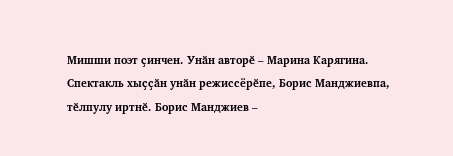Мишши поэт ҫинчен. Унӑн авторӗ – Марина Карягина.
Спектакль хыҫҫӑн унӑн режиссёрӗпе, Борис Манджиевпа, тӗлпулу иртнӗ. Борис Манджиев –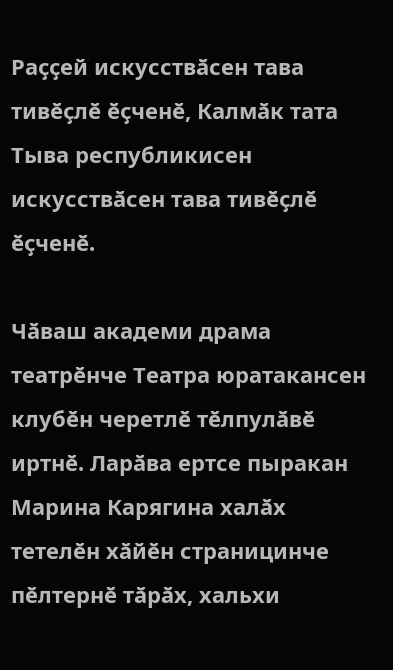Раҫҫей искусствӑсен тава тивӗҫлӗ ӗҫченӗ, Калмӑк тата Тыва республикисен искусствӑсен тава тивӗҫлӗ ӗҫченӗ.

Чӑваш академи драма театрӗнче Театра юратакансен клубӗн черетлӗ тӗлпулӑвӗ иртнӗ. Ларӑва ертсе пыракан Марина Карягина халӑх тетелӗн хӑйӗн страницинче пӗлтернӗ тӑрӑх, хальхи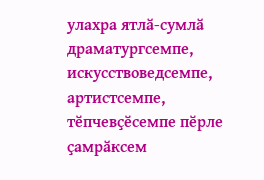улахра ятлӑ-сумлӑ драматургсемпе, искусствоведсемпе, артистсемпе, тӗпчевҫӗсемпе пӗрле ҫамрӑксем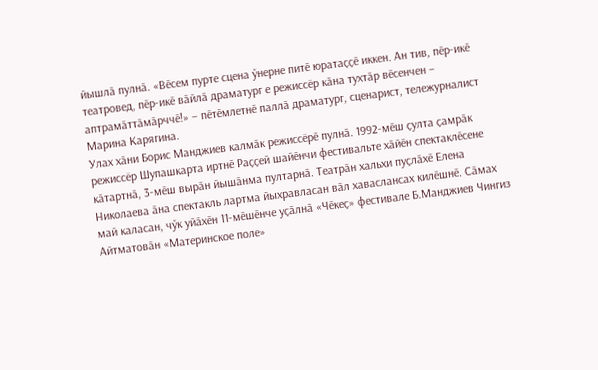йышлӑ пулнӑ. «Вӗсем пурте сцена ӳнерне питӗ юратаҫҫӗ иккен. Ан тив, пӗр-икӗ театровед, пӗр-икӗ вӑйлӑ драматург е режиссёр кӑна тухтӑр вӗсенчен – аптрамӑттӑмӑрччӗ!» – пӗтӗмлетнӗ паллӑ драматург, сценарист, тележурналист Марина Карягина.
Улах хӑни Борис Манджиев калмӑк режиссёрӗ пулнӑ. 1992-мӗш ҫулта ҫамрӑк режиссёр Шупашкарта иртнӗ Раҫҫей шайӗнчи фестивальте хӑйӗн спектаклӗсене кӑтартнӑ, 3-мӗш вырӑн йышӑнма пултарнӑ. Театрӑн хальхи пуҫлӑхӗ Елена Николаева ӑна спектакль лартма йыхравласан вӑл хаваслансах килӗшнӗ. Сӑмах май каласан, чӳк уйӑхӗн 11-мӗшӗнче уҫӑлнӑ «Чӗкеҫ» фестивале Б.Манджиев Чингиз Айтматовӑн «Материнское поле»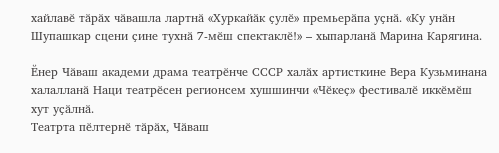хайлавӗ тӑрӑх чӑвашла лартнӑ «Хуркайӑк ҫулӗ» премьерӑпа уҫнӑ. «Ку унӑн Шупашкар сцени ҫине тухнӑ 7-мӗш спектаклӗ!» – хыпарланӑ Марина Карягина.

Ӗнер Чӑваш академи драма театрӗнче СССР халӑх артисткине Вера Кузьминана халалланӑ Наци театрӗсен регионсем хушшинчи «Чӗкеҫ» фестивалӗ иккӗмӗш хут уҫӑлнӑ.
Театрта пӗлтернӗ тӑрӑх, Чӑваш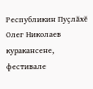Республикин Пуҫлӑхӗ Олег Николаев куракансене, фестивале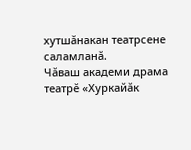хутшӑнакан театрсене саламланӑ.
Чӑваш академи драма театрӗ «Хуркайӑк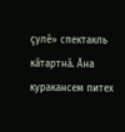ҫулӗ» спектакль кӑтартнӑ. Ӑна куракансем питех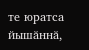те юратса йышӑннӑ,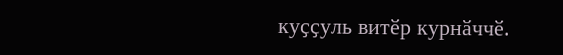куҫҫуль витӗр курнӑччӗ.